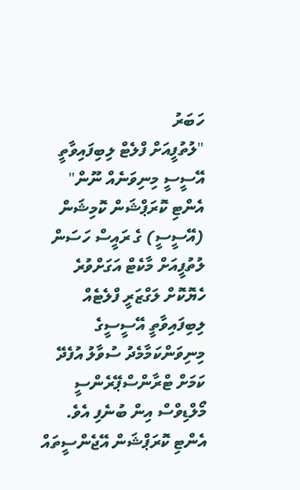ހަބަރު
"ލުތުފީއަށް ފްލެޓް ލިބިފައިވާތީ އޭސީސީ މިނިވަނެއް ނޫން"
އެންޓި ކޮރަޕްޝަން ކޮމިޝަން (އޭސީސީ) ގެ ރައީސް ހަސަން ލުތުފީއަށް މާކެޓް އަގަށްވުރެ ހެޔޮކޮށް ލަގްޒަރީ ފްލެޓެއް ލިބިފައިވާތީ އޭސީސީގެ މިނިވަންކަމާމެދު ސުވާލު އުފެދޭ ކަމަށް ޓްރާންސްޕޭރެންސީ މޯލްޑިވްސް އިން ބުނެފި އެވެ.
އެންޓި ކޮރަޕްޝަން އޭޖެންސީތައް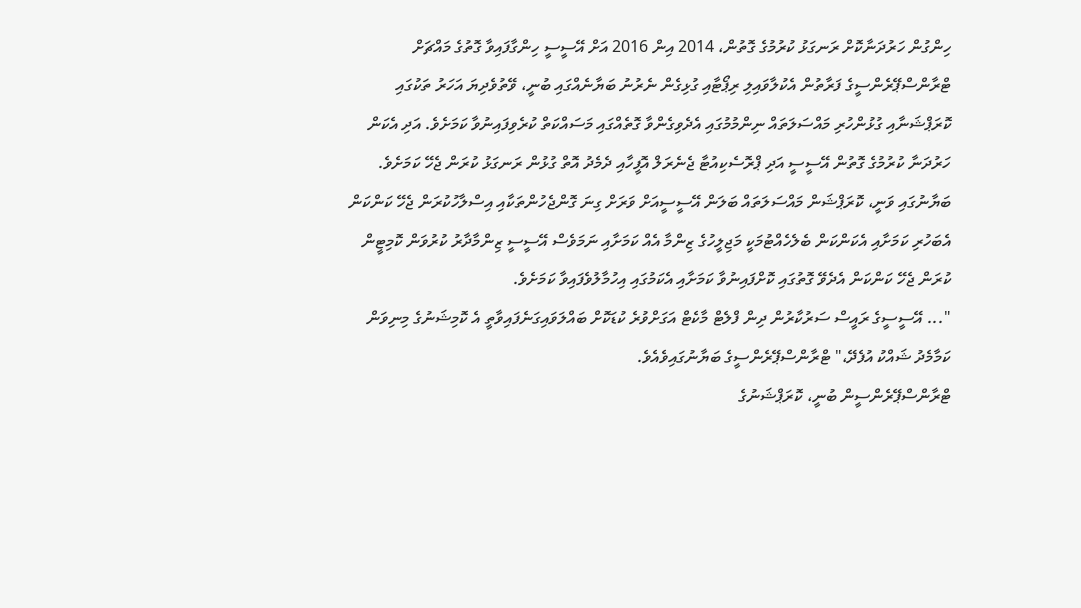ހިންގުން ހަރުދަނާކޮށް ރަނގަޅު ކުރުމުގެ ގޮތުން، 2014 އިން 2016 އަށް އޭސީސީ ހިންގާފައިވާ ގޮތުގެ މައްޗަށް ޓްރާންސްޕޭރެންސީގެ ފަރާތުން އެކުލާވައިލި ރިޕޯޓާއި ގުޅިގެން ނެރުނު ބަޔާނެއްގައި ބުނީ، ވޭތުވެދިޔަ އަހަރު ތަކުގައި ކޮރަޕްޝަނާއި ގުޅުންހުރި މައްސަލަތައް ނިންމުމުގައި އެދެވިގެންވާ ގޮތެއްގައި މަސައްކަތް ކުރެވިފައިނުވާ ކަމަށެވެ. އަދި އެކަން ހަރުދަނާ ކުރުމުގެ ގޮތުން އޭސީސީ އަދި ޕްރޮސެކިއުޓާ ޖެނެރަލް އޮފީހާއި ދެމެދު އޮތް ގުޅުން ރަނގަޅު ކުރަން ޖެހޭ ކަމަށެވެ.
ބަޔާނުގައި ވަނީ، ކޮރަޕްޝަން މައްސަލަތައް ބަލަން އޭސީސީއަށް ވަރަށް ގިނަ ގޮންޖެހުންތަކާއި އިސްލާހުކުރަން ޖެހޭ ކަންކަން އެބަހުރި ކަމަށާއި އެކަންކަން ބެލެހެއްޓުމަކީ މަޖިލީހުގެ ޒިންމާ އެއް ކަމަށާއި ނަމަވެސް އޭސީސީ ޒިންމާދާރު ކުރުވަން ކޮމިޓީން ކުރަން ޖެހޭ ކަންކަން އެދެވޭ ގޮތުގައި ކޮށްފައިނުވާ ކަމަށާއި އެކަމުގައި އިހުމާލުވެފައިވާ ކަމަށެވެ.
"... އޭސީސީގެ ރައީސް ސަރުކާރުން ދިން ފްލެޓް މާކެޓް އަގަށްވުރެ ކުޑަކޮށް ބައްލަވައިގަނެފައިވާތީ އެ ކޮމިޝަނުގެ މިނިވަން ކަމާމެދު ޝައްކު އުފެދޭ،" ޓްރާންސްޕޭރެންސީގެ ބަޔާނުގައިވެއެވެ.
ޓްރާންސްޕޭރެންސީން ބުނީ، ކޮރަޕްޝަނުގެ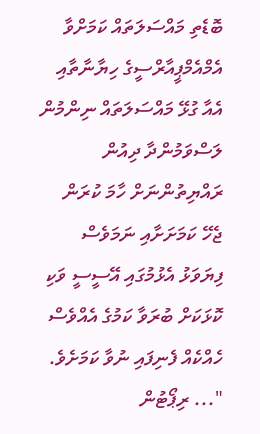ބޮޑެތި މައްސަލަތައް ކަމަށްވާ އެމްއެމްޕީއާރްސީގެ ހިޔާނާތާއި އެއާ ގުޅޭ މައްސަލަތައް ނިންމުން ލަސްވަމުންދާ ދިއުން ރައްޔިތުންނަށް ހާމަ ކުރަން ޖެހޭ ކަމަށަށާއި ނަމަވެސް ފިޔަވަޅު އެޅުމުގައި އޭސީސީ ވަކި ކޮޅަކަށް ބުރަވާ ކަމުގެ އެއްވެސް ހެއްކެއް ފެނިފައި ނުވާ ކަމަށެވެ.
"... ރިޕޯޓުން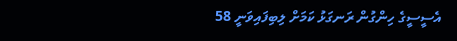އެސީސީގެ ހިންގުން ރަނގަޅު ކަމަށް ލިބިފައިވަނީ 58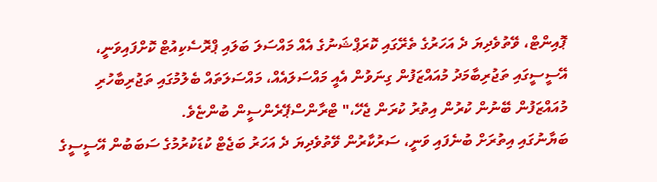ޕޮއިންޓް، ވޭތުވެދިޔަ ދެ އަހަރުގެ ތެރޭގައި ކޮރަޕްޝަނުގެ އެއް މައްސަލަ ބަލައި ޕްރޮސެކިއުޓް ކޮށްފައިވަނީ، އޭސީސީގައި ތަޖުރިބާމަދު މުއައްޒަފުން ގިނަވުން އެއީ މައްސަލައެއް، މައްސަލަތައް ބެލުމުގައި ތަޖުރިބާހުރި މުއައްޒަފުން ބޭނުން ކުރުން އިތުރު ކުރަން ޖެހޭ،" ޓްރާންސްޕޭރެންސީން ބުންޏެވެ.
ބަޔާނުގައި އިތުރަށް ބުނެފައި ވަނީ، ސަރުކާރުން ވޭތުވެދިޔަ ދެ އަހަރު ބަޖެޓް ކުޑަކުރުމުގެ ސަބަބުން އޭސީސީގެ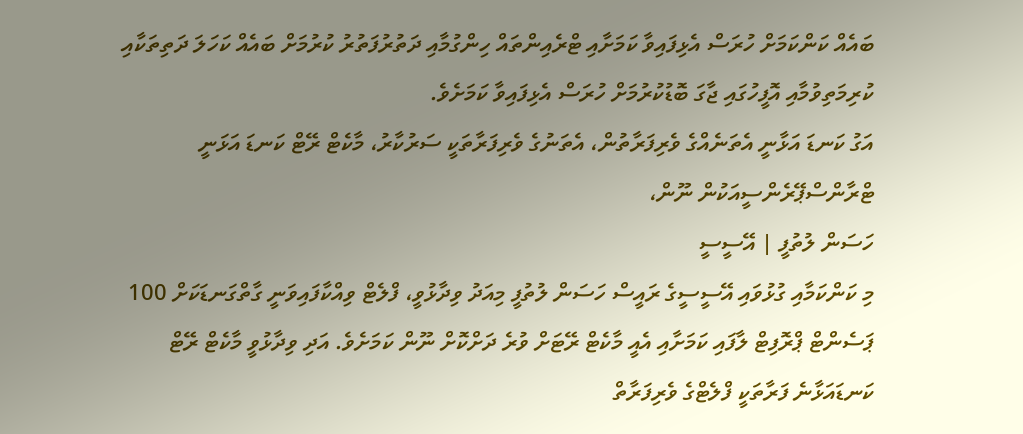ބައެއް ކަންކަމަށް ހުރަސް އެޅިފައިވާ ކަމަށާއި ޓްރެއިންތައް ހިންގުމާއި ދަތުރުފަތުރު ކުރުމަށް ބައެއް ކަހަލަ ދަތިތަކާއި ކުރިމަތިވުމާއި އޮފީހުގައި ޖާގަ ބޮޑުކުރުމަށް ހުރަސް އެޅިފައިވާ ކަމަށެވެ.
އަގު ކަނޑަ އަޅާނީ އެތަނެއްގެ ވެރިފަރާތުން، އެތަނުގެ ވެރިފަރާތަކީ ސަރުކާރު، މާކެޓް ރޭޓް ކަނޑަ އަޅަނީ ޓްރާންސްޕޭރެންސީއަކުން ނޫން،
ހަސަން ލުތުފީ | އޭސީސީ
މި ކަންކަމާއި ގުޅުވައި އޭސީސީގެ ރައީސް ހަސަން ލުތުފީ މިއަދު ވިދާޅުވީ، ފްލެޓް ވިއްކާފައިވަނީ ގާތްގަނޑަކަށް 100 ޕަސެންޓް ޕްރޮފިޓް ލާފައި ކަމަށާއި އެއީ މާކެޓް ރޭޓަށް ވުރެ ދަށްކޮށް ނޫން ކަމަށެވެ. އަދި ވިދާޅުވީ މާކެޓް ރޭޓް ކަނޑައަޅާނެ ފަރާތަކީ ފްލެޓްގެ ވެރިފަރާތް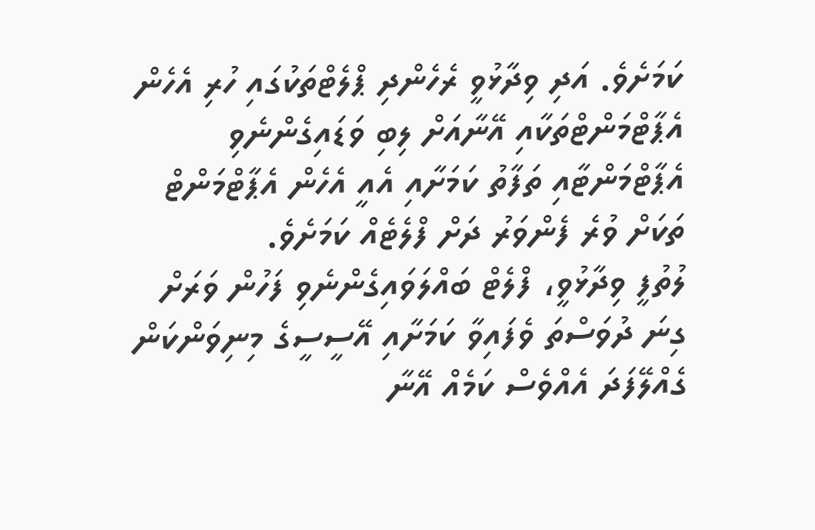ކަމަށެވެ. އަދި ވިދާޅުވީ ރެހެންދި ޕްލެޓްތަކުގައި ހުރި އެހެން އެޕާޓްމަންޓްތަކާއި އޭނާއަށް ލިބި ވަޑައިގެންނެވި އެޕާޓްމަންޓާއި ތަފާތު ކަމަށާއި އެއީ އެހެން އެޕާޓްމަންޓް ތަކަށް ވުރެ ފެންވަރު ދަށް ފްލެޓެއް ކަމަށެވެ.
ލުތުފީ ވިދާޅުވީ، ފްލެޓް ބައްލަވައިގެންނެވި ފަހުން ވަރަށް ގިނަ ދުވަސްތަ ވެފައިވާ ކަމަށާއި އޭސީސީގެ މިނިވަންކަން ގެއްލޭފަދަ އެއްވެސް ކަމެއް އޭނާ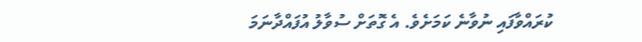ކުރައްވާފައި ނުވާނެ ކަމަށެވެ. އެ ގޮތަށް ސުވާލު އުފައްދާނަމަ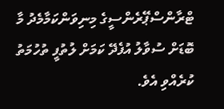ޓްރާންސްޕޭރެންސީގެ މިނިވަންކަމާމެދު މާ ބޮޑަށް ސުވާލު އުފެދޭ ކަމަށް ލުތުފީ ތުހުމަތު ކުރެއްވި އެވެ.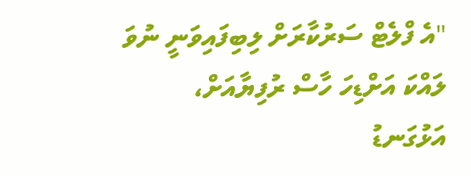"އެ ފްލެޓް ސަރުކާރަށް ލިބިފައިވަނީ ނުވަ ލައްކަ އަށްޑިހަ ހާސް ރުފިޔާއަށް، އަޅުގަނޑު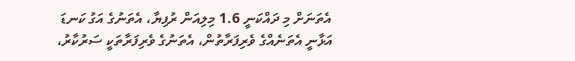އެތަނަށް މި ދައްކަނީ 1.6 މިލިއަން ރުފިޔާ، އެތަނުގެ އަގު ކަނޑަ އަޅާނީ އެތަނެއްގެ ވެރިފަރާތުން، އެތަނުގެ ވެރިފަރާތަކީ ސަރުކާރު،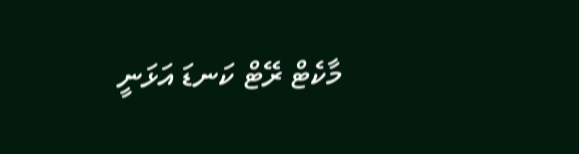މާކެޓް ރޭޓް ކަނޑަ އަޅަނީ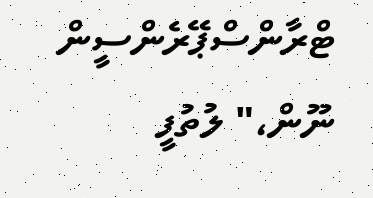ޓްރާންސްޕޭރެންސީން ނޫން،" ލުތުފީ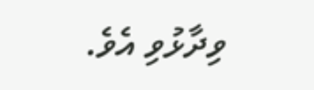ވިދާޅުވި އެވެ.